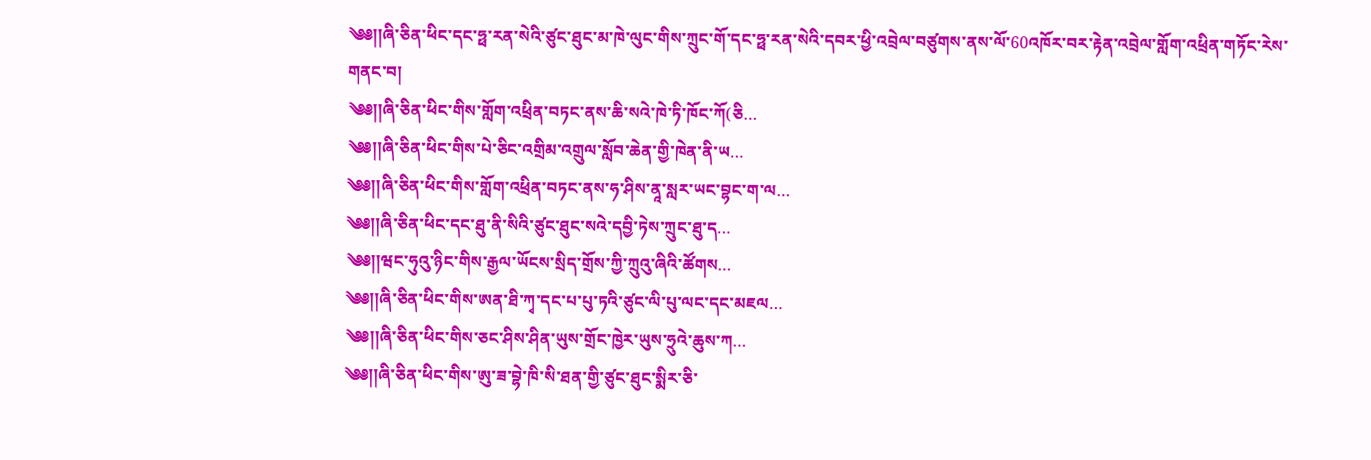༄༅།།ཞི་ཅིན་ཕིང་དང་ཧྥ་རན་སེའི་ཙུང་ཐུང་མ་ཁེ་ལུང་གིས་ཀྲུང་གོ་དང་ཧྥ་རན་སེའི་དབར་ཕྱི་འབྲེལ་བཙུགས་ནས་ལོ་60འཁོར་བར་རྟེན་འབྲེལ་གློག་འཕྲིན་གཏོང་རེས་གནང་བ།
༄༅།།ཞི་ཅིན་ཕིང་གིས་གློག་འཕྲིན་བཏང་ནས་ཆི་སའེ་ཁེ་ཏི་ཁོང་ཀོ(ཅི…
༄༅།།ཞི་ཅིན་ཕིང་གིས་པེ་ཅིང་འགྲིམ་འགྲུལ་སློབ་ཆེན་གྱི་ཁེན་ནི་ཡ…
༄༅།།ཞི་ཅིན་ཕིང་གིས་གློག་འཕྲིན་བཏང་ནས་ཧ་ཤིས་ནཱ་སླར་ཡང་བྷང་ག་ལ…
༄༅།།ཞི་ཅིན་ཕིང་དང་ཐུ་ནི་སིའི་ཙུང་ཐུང་སའེ་དབྱི་ཏེས་ཀྲུང་ཐུ་ད…
༄༅།།ཝང་ཧུའུ་ཉིང་གིས་རྒྱལ་ཡོངས་སྲིད་གྲོས་ཀྱི་ཀྲུའུ་ཞིའི་ཚོགས…
༄༅།།ཞི་ཅིན་ཕིང་གིས་ཨན་ཐི་ཀྭ་དང་པ་པུ་ཏའི་ཙུང་ལི་པུ་ལང་དང་མཇལ…
༄༅།།ཞི་ཅིན་ཕིང་གིས་ཅང་ཤིས་ཤིན་ཡུས་གྲོང་ཁྱེར་ཡུས་ཧྲུའེ་ཆུས་ཀ…
༄༅།།ཞི་ཅིན་ཕིང་གིས་ཨུ་ཟ་བྷེ་ཁི་སི་ཐན་གྱི་ཙུང་ཐུང་སྨིར་ཅི་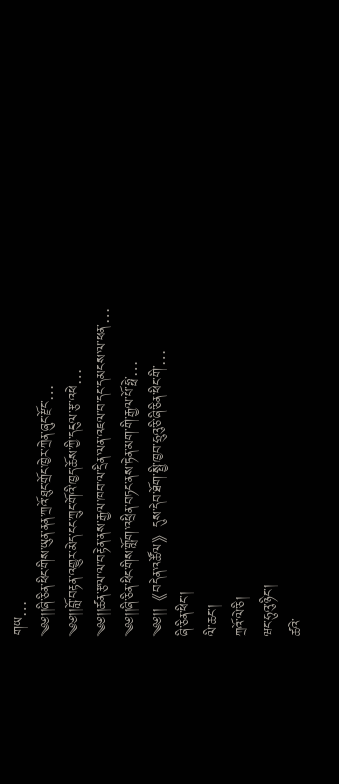གཡ…
༄༅།།ཞི་ཅིན་ཕིང་གིས་ཡུན་ནན་ཀྲའོ་ཐུང་གྲོང་ཁྱེར་ཀྲེན་ཞུང་རྫོང་…
༄༅།།བློ་བརྟན་འགྱུར་མེད་ངང་ཀྲུང་གོའི་ཁྱད་ཆོས་ཀྱི་དངུལ་རྩ་འཕེ…
༄༅།།ཚན་རྩལ་ལ་བརྟེན་ནས་རྒྱལ་ཁབ་ལ་དྲིན་ལན་འཇལ་བ་དང་དམངས་ལ་ཕན་…
༄༅།།ཞི་ཅིན་ཕིང་གིས་གློག་འཕྲིན་བཏང་ནས་ཏེན་མག་གི་རྒྱལ་པོ་ཧྥེ་…
༄༅།།《བདེན་འཚོལ》དུས་དེབ་ཐོག་སྤྱི་ཁྱབ་ཧྲུའུ་ཅི་ཞི་ཅིན་ཕིང་གི་…
ཞི་ཅིན་ཕིང་།
ལི་ཆང་།
ཀྲའོ་ལེ་ཅི།
ཝང་ཧུའུ་ཉིང་།
ཚའེ་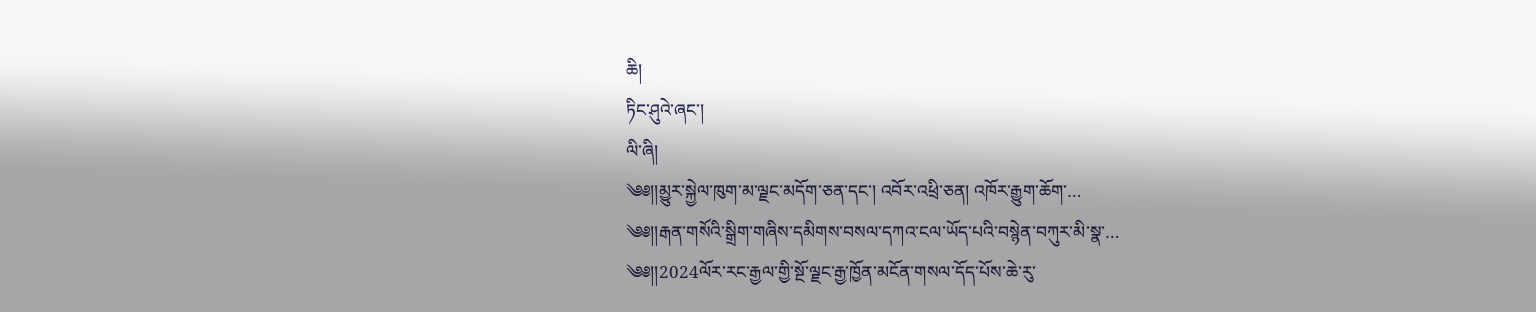ཆི།
ཏིང་ཤུའེ་ཞང་།
ལི་ཞི།
༄༅།།མྱུར་སྐྱེལ་ཁུག་མ་ལྗང་མདོག་ཅན་དང་། འབོར་འཕྲི་ཅན། འཁོར་རྒྱུག་ཆོག་…
༄༅།།རྒན་གསོའི་སྒྲིག་གཞིས་དམིགས་བསལ་དཀའ་ངལ་ཡོད་པའི་བསྙེན་བཀུར་མི་སྣ་…
༄༅།།2024ལོར་རང་རྒྱལ་གྱི་སྔོ་ལྗང་རྒྱ་ཁྱོན་མངོན་གསལ་དོད་པོས་ཆེ་རུ་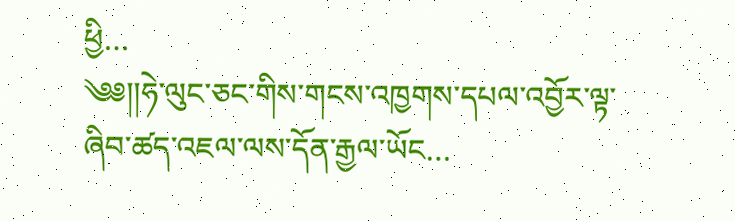ཕྱི…
༄༅།།ཧེ་ལུང་ཅང་གིས་གངས་འཁྱགས་དཔལ་འབྱོར་ལྟ་ཞིབ་ཚད་འཇལ་ལས་དོན་རྒྱལ་ཡོང…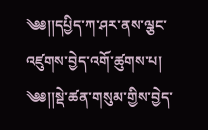༄༅།།དཔྱིད་ཀ་ཤར་ནས་ལྕང་འཛུགས་བྱེད་འགོ་ཚུགས་པ།
༄༅།།སྡེ་ཚན་གསུམ་གྱིས་བྱེད་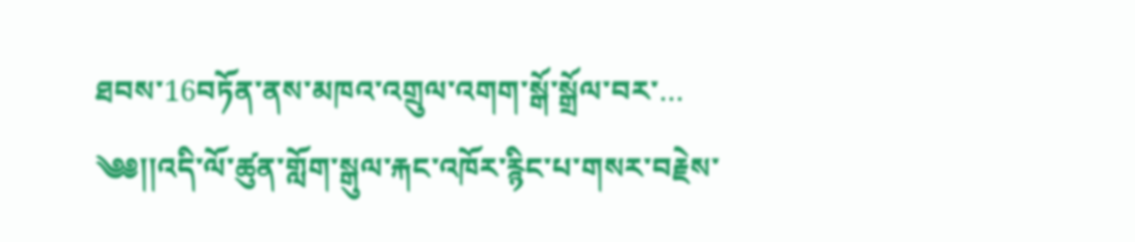ཐབས་16བཏོན་ནས་མཁའ་འགྲུལ་འགག་སྒོ་སྒྲོལ་བར་…
༄༅།།འདི་ལོ་ཚུན་གློག་སྒུལ་རྐང་འཁོར་རྙིང་པ་གསར་བརྗེས་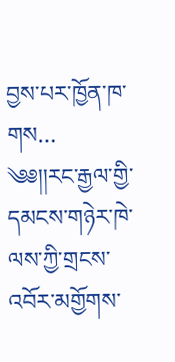བྱས་པར་ཁྱོན་ཁ་གས…
༄༅།།རང་རྒྱལ་གྱི་དམངས་གཉེར་ཁེ་ལས་ཀྱི་གྲངས་འབོར་མགྱོགས་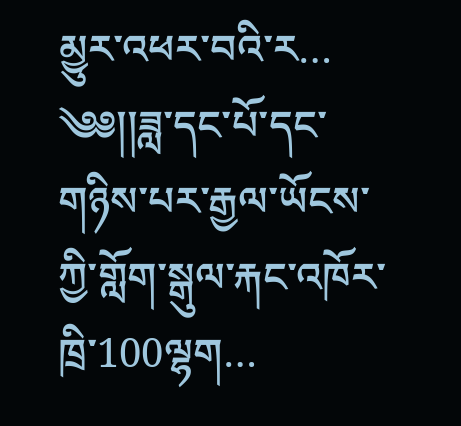མྱུར་འཕར་བའི་ར…
༄༅།།ཟླ་དང་པོ་དང་གཉིས་པར་རྒྱལ་ཡོངས་ཀྱི་གློག་སྒུལ་རྐང་འཁོར་ཁྲི་100ལྷག…